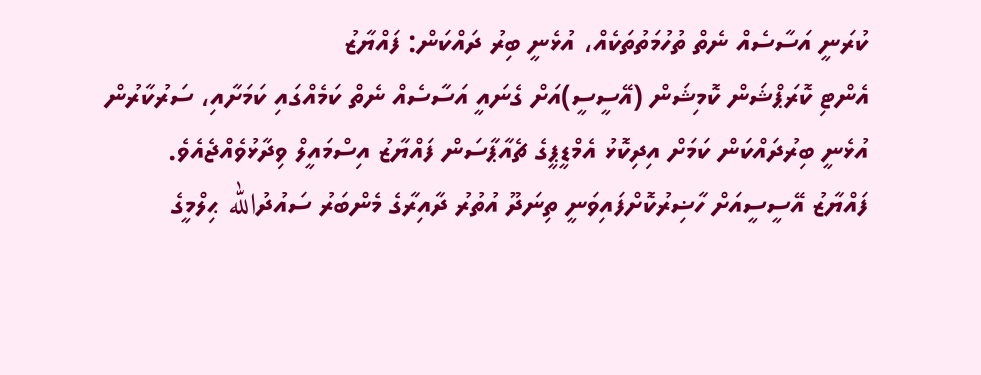ކުރަނީ އަސާސެއް ނެތް ތުހުމަތުތަކެއް، އުޅެނީ ބިރު ދައްކަން: ފައްޔާޒު
އެންޓި ކޮރަޕްޝަން ކޮމިޝަން (އޭސީސީ)އަށް ގެނައީ އަސާސެއް ނެތް ކަމެއްގައި ކަމަށާއި، ސަރުކާރުން އުޅެނީ ބިރުދައްކަން ކަމަށް އިދިކޮޅު އެމްޑީޕީގެ ޗެއާޕާސަން ފައްޔާޒު އިސްމައީލް ވިދާޅުވެއްޖެއެވެ.
ފައްޔާޒު އޭސީސީއަށް ހާޟިރުކޮށްފައިވަނީ ތިނަދޫ އުތުރު ދާއިރާގެ މެންބަރު ސައުދުالله ޙިލްމީގެ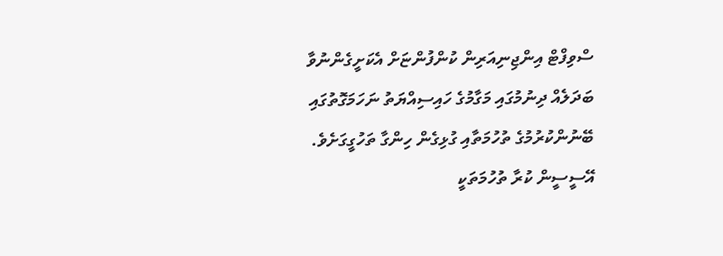ސްވިފްޓް އިންޖިނިއަރިން ކުންފުންޏަށް އެކަށީގެންނުވާ ބަދަލެއް ދިނުމުގައި މަގާމުގެ ހައިސިއްޔަތު ނަހަމަގޮތުގައި ބޭނުންކުރުމުގެ ތުހުމަތާއި ގުޅިގެން ހިންގާ ތަހުގީގަށެވެ. އޭސީސީން ކުރާ ތުހުމަތަކީ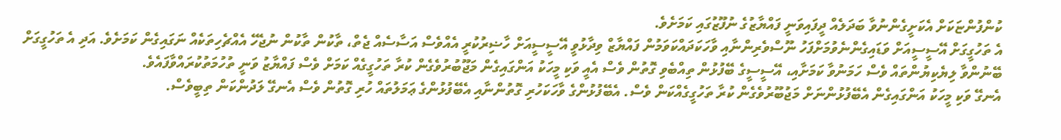ކުންފުންޏަކަށް އެކަށީގެންނުވާ ބަދަލެއް ދީފައިވަނީ ފައްޔާޒުގެ ނުފޫޒުގައި ކަމަށެވެ.
އެ ތަހުގީގަށް އޭސީސީއަށް ވަޑައިގެންނެވުމަށްފަހު ނޫސްވެރިންނާއި ވާހަކަދައްކަވަމުން ފައްޔާޒް ވިދާޅުވީ އޭސީސީއަށް ހާޟިރުކުރީ އެއްވެސް އަސާސެއް ޖެތް، ތާކުން ތާކުން ނުޖެހޭ އެއްޗެހިތަކެއް ނަގައިގެން ކަމަށެވެ. އަދި އެ ތަހުގީގަށް ބޭނުންވާ ލިޔެކިޔުންތައް ވެސް ހަމަނުވާ ކަމަށާއި، އޭސީސީގެ ބޭފުޅުން ތިއްބެވި ގޮތުން ވެސް އެއީ ވަކި މީހަކު އަންގައިގެން މަޖޫބުރުވެގެން ކުރާ ތަހުގީގެއް ކަމަށް ވެސް ފައްޔާޒު ވަނީ ތުހުމަތުކުރައްވާފައެވެ.
އެނގޭ ވަކި މީހަކު އަންގައިގެން އެބޭފުޅުންނަށް މަޖުބޫރުވެގެން ކުރާ ތަހުގީގެއްކަން ވެސް. އެބޭފުޅުންގެ ވާހަކަހުރި ގޮތުންނާއި އެބޭފުޅުންގެ ޢަމަލުތައް ހުރި ގޮތުން ވެސް އެނގޭ ލަދުންކަން ތިބީވެސް.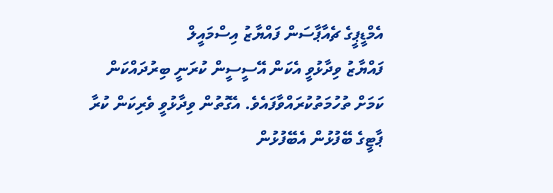އެމްޑީޕީގެ ޗެއާޕާސަން ފައްޔާޒު އިސްމައީލް
ފައްޔާޒު ވިދާޅުވީ އެކަން އޭސީސީން ކުރަނީ ބިރުދައްކަން ކަމަށް ތުހުމަތުކުރައްވާފައެވެ. އެގޮތުން ވިދާޅުވީ ވެރިކަން ކުރާ ޕާޓީގެ ބޭފުޅުން އެބޭފުޅުން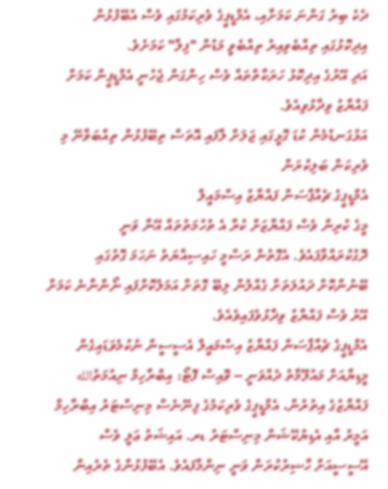ދެކެ ބިރު ގަންނަ ކަމަށާއި، އެމްޑީޕީގެ ވެރިކަމުގައި ވެސް އެބޭފުޅުން އިދިކޮޅުގައި ތިއްބެވިއިރު ތިއްބެވީ މަޑުން "ފިލާ" ކަމަށެވެ.
އަދި އޭރުގެ އިދިކޮޅު ހަރަކާތްތައް ވެސް ހިންގަން ޖެހުނީ އެމްޑީޕީން ކަމަށް ފައްޔާޒު ވިދާޅުވިއެވެ.
އަޅުގަނޑުމެން ކުޑަ ގޮޅީގައި ޖަލަށް ލާފައި އޮތަސް ތިބޭފުޅުން ތިއްބަވާނޭ މި ވެރިކަން ބަލިކުރަން
އެމްޑީޕީގެ ޗެއާޕާސަން ފައްޔާޒު އިސްމައީލް
މީގެ ކުރިން ވެސް ފައްޔާޒަށް ކުރާ އެ ތުހުމަތުތައް އޭނާ ވަނީ ދޮގުކުރައްވާފައެވެ. އެގޮތުން ރަސްމީ ހައިސިއްޔަތު ނަހަމަ ގޮތުގައި ބޭނުންކޮށް ދައުލަތަށް ގެއްލުން ލިބޭ ގޮތަށް އަމަލުކޮށްފައި ނޯންނާނެ ކަމަށް އޭރު ވެސް ފައްޔާޒު ވިދާޅުވެފައިވެއެވެ.
އެމްޑީޕީގެ ޗެއާޕާސަން ފައްޔާޒު އިސްމައީލް އެސީސީން ނުކުމެވަޑައިގެން މީޑިޔާއަށް މައުލޫމާތު ދެއްވަނީ -- ވޮއިސް ފޮޓޯ: އިބްރާހިމް ނިއުމަތުالله
ފައްޔާޒުގެ އިތުރުން، އެމްޑީޕީގެ ވެރިކަމުގެ ފިނޭނެސް މިނިސްޓަރު އިބްރާހިމް އަމީރު އާއި އެޑިޔުކޭޝަން މިނިސްޓަރު ޑރ. އައިޝަތު ޢަލީ ވެސް އޭސީސީއަށް ހާޟިރުކުރަން ވަނީ ނިންމާފައެވެ. އެބޭފުޅުންގެ ތެރެއިން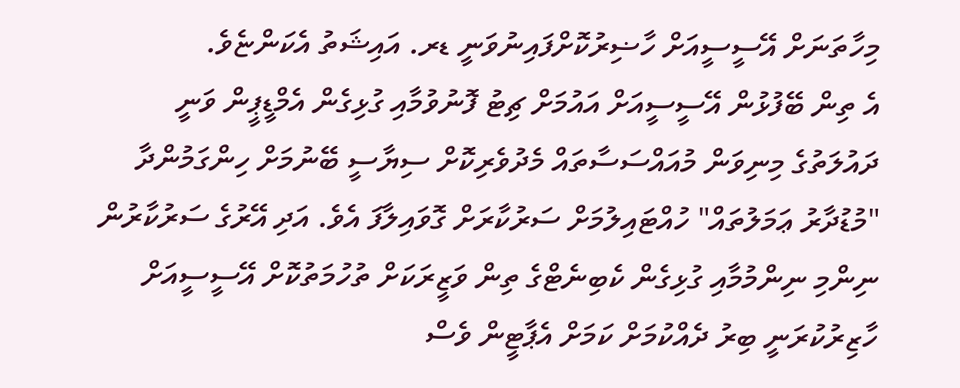މިހާތަނަށް އޭސީސީއަށް ހާޟިރުކޮށްފައިނުވަނީ ޑރ. އައިޝަތު އެކަންޏެވެ.
އެ ތިން ބޭފުޅުން އޭސީސީއަށް އައުމަށް ޗިޓު ފޮނުވުމާއި ގުޅިގެން އެމްޑީޕީން ވަނީ ދައުލަތުގެ މިނިވަން މުއައްސަސާތައް މެދުވެރިކޮށް ސިޔާސީ ބޭނުމަށް ހިންގަމުންދާ "މުޑުދާރު ޢަމަލުތައް" ހުއްޓައިލުމަށް ސަރުކާރަށް ގޮވައިލާފަ އެވެ. އަދި އޭރުގެ ސަރުކާރުން ނިންމި ނިންމުމާއި ގުޅިގެން ކެބިނެޓްގެ ތިން ވަޒީރަކަށް ތުހުމަތުކޮށް އޭސީސީއަށް ހާޒިރުކުރަނީ ބިރު ދެއްކުމަށް ކަމަށް އެޕާޓީން ވެސް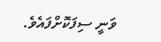ވަނީ ސިފަކޮށްފައެވެ.